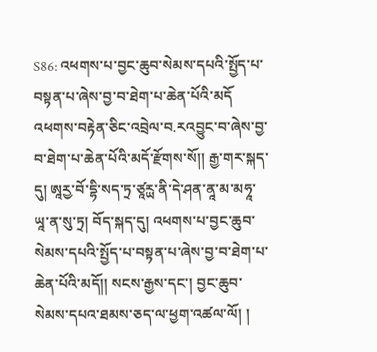S86: འཕགས་པ་བྱང་ཆུབ་སེམས་དཔའི་སྤྱོད་པ་བསྟན་པ་ཞེས་བྱ་བ་ཐེག་པ་ཆེན་པོའི་མདོ
འཕགས་བརྟེན་ཅིང་འབྲེལ་བ.རའབྱུང་བ་ཞེས་བྱ་བ་ཐེག་པ་ཆེན་པོའི་མདོ་རྫོགས་སོ།། རྒྱ་གར་སྐད་དུ། ཨཱརྱ་བོ་དྷི་སད་ཏྲ་ཙཱཪྻ་ནི་དེ་ཤན་ནཱ་མ་མཧཱ་ཡཱ་ན་སུ་ཏྲ། བོད་སྐད་དུ། འཕགས་པ་བྱང་ཆུབ་སེམས་དཔའི་སྤྱོད་པ་བསྟན་པ་ཞེས་བྱ་བ་ཐེག་པ་ཆེན་པོའི་མདོ།། སངས་རྒྱས་དང་། བྱང་ཆུབ་སེམས་དཔའ་ཐམས་ཅད་ལ་ཕྱག་འཚལ་ལོ། །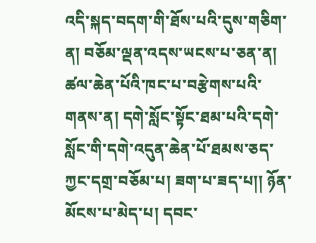འདི་སྐད་བདག་གི་ཐོས་པའི་དུས་གཅིག་ན། བཅོམ་ལྡན་འདས་ཡངས་པ་ཅན་ན། ཚལ་ཆེན་པོའི་ཁང་པ་བརྩེགས་པའི་གནས་ན། དགེ་སློང་སྟོང་ཐམ་པའི་དགེ་སློང་གི་དགེ་འདུན་ཆེན་པོ་ཐམས་ཅད་ཀྱང་དགྲ་བཅོམ་པ། ཟག་པ་ཟད་པ།། ཉོན་མོངས་པ་མེད་པ། དབང་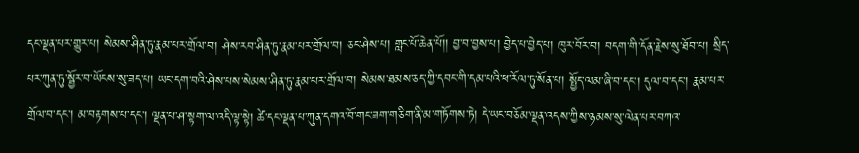དང་ལྡན་པར་གྱུར་པ། སེམས་ཤིན་ཏུ་རྣམ་པར་གྲོལ་བ། ཤེས་རབ་ཤིན་ཏུ་རྣམ་པར་གྲོལ་བ། ཅང་ཤེས་པ། གླང་པོ་ཆེན་པོ།། བྱ་བ་བྱས་པ། བྱེད་པ་བྱེད་པ། ཁུར་བོར་བ། བདག་གི་དོན་རྗེས་སུ་ཐོབ་པ། སྲིད་པར་ཀུན་ཏུ་སྦྱོར་བ་ཡོངས་སུ་ཟད་པ། ཡང་དག་བའི་ཤེས་པས་སེམས་ཤིན་ཏུ་རྣམ་པར་གྲོལ་བ། སེམས་ཐམས་ཅད་ཀྱི་དབང་གི་དམ་པའི་ཕ་རོལ་ཏུ་སོན་པ། སྤྱོད་ལམ་ཞི་བ་དང་། དུལ་བ་དང་། རྣམ་པར་གྲོལ་བ་དང་། མ་བརྟགས་པ་དང་། ལྡན་པ་ཤ་སྟག་ལ་འདི་ལྟ་སྟེ། ཚེ་དང་ལྡན་པ་ཀུན་དགའ་བོ་གང་ཟག་གཅིག་ནི་མ་གཏོགས་ཏེ། དེ་ཡང་བཅོམ་ལྡན་འདས་ཀྱིས་ཉམས་སུ་ལེན་པར་བཀའ་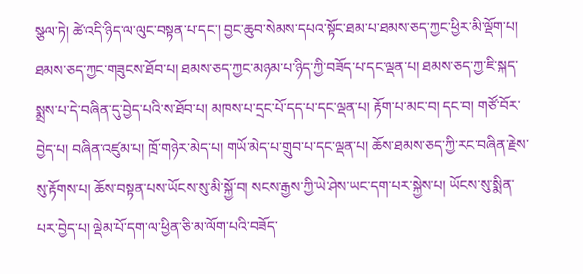སྩལ་ཏེ། ཚེ་འདི་ཉིད་ལ་ལུང་བསྟན་པ་དང་། བྱང་ཆུབ་སེམས་དཔའ་སྟོང་ཐམ་པ་ཐམས་ཅད་ཀྱང་ཕྱིར་མི་ལྡོག་པ། ཐམས་ཅད་ཀྱང་གཟུངས་ཐོབ་པ། ཐམས་ཅད་ཀྱང་མཉམ་པ་ཉིད་ཀྱི་བཟོད་པ་དང་ལྡན་པ། ཐམས་ཅད་ཀྱ་ཇི་སྐད་སྨྲས་པ་དེ་བཞིན་དུ་བྱེད་པའི་ས་ཐོབ་པ། མཁས་པ་དྲང་པོ་དད་པ་དང་ལྡན་པ། རྟོག་པ་མང་བ། དང་བ། གཙོ་བོར་བྱེད་པ། བཞིན་འཛུམ་པ། ཁྲོ་གཉེར་མེད་པ། གཡོ་མེད་པ་གྲུབ་པ་དང་ལྡན་པ། ཆོས་ཐམས་ཅད་ཀྱི་རང་བཞིན་རྗེས་སུ་རྟོགས་པ། ཆོས་བསྟན་པས་ཡོངས་སུ་མི་སྐྱོ་བ། སངས་རྒྱས་ཀྱི་ཡེ་ཤེས་ཡང་དག་པར་སྐྱེས་པ། ཡོངས་སུ་སྨིན་པར་བྱེད་པ། ལྡེམ་པོ་དག་ལ་ཕྱིན་ཅི་མ་ལོག་པའི་བཟོད་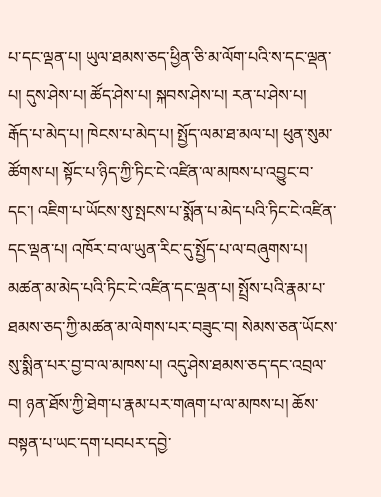པ་དང་ལྡན་པ། ཡུལ་ཐམས་ཅད་ཕྱིན་ཅི་མ་ལོག་པའི་ས་དང་ལྡན་པ། དུས་ཤེས་པ། ཚོད་ཤེས་པ། སྐབས་ཤེས་པ། རན་པ་ཤེས་པ། རྒོད་པ་མེད་པ། ཁེངས་པ་མེད་པ། སྤྱོད་ལམ་ཐ་མལ་པ། ཕུན་སུམ་ཚོགས་པ། སྟོང་པ་ཉིད་ཀྱི་ཏིང་ངེ་འཛིན་ལ་མཁས་པ་འབྱུང་བ་དང་། འཇིག་པ་ཡོངས་སུ་སྤངས་པ་སྨོན་པ་མེད་པའི་ཏིང་ངེ་འཛིན་དང་ལྡན་པ། འཁོར་བ་ལ་ཡུན་རིང་དུ་སྤྱོད་པ་ལ་བཞུགས་པ། མཚན་མ་མེད་པའི་ཏིང་ངེ་འཛིན་དང་ལྡན་པ། སྤྲོས་པའི་རྣམ་པ་ཐམས་ཅད་ཀྱི་མཚན་མ་ལེགས་པར་བཟུང་བ། སེམས་ཅན་ཡོངས་སུ་སྨིན་པར་བྱ་བ་ལ་མཁས་པ། འདུ་ཤེས་ཐམས་ཅད་དང་འབྲལ་བ། ཉན་ཐོས་ཀྱི་ཐེག་པ་རྣམ་པར་གཞག་པ་ལ་མཁས་པ། ཆོས་བསྟན་པ་ཡང་དག་པབཔར་དབྱེ་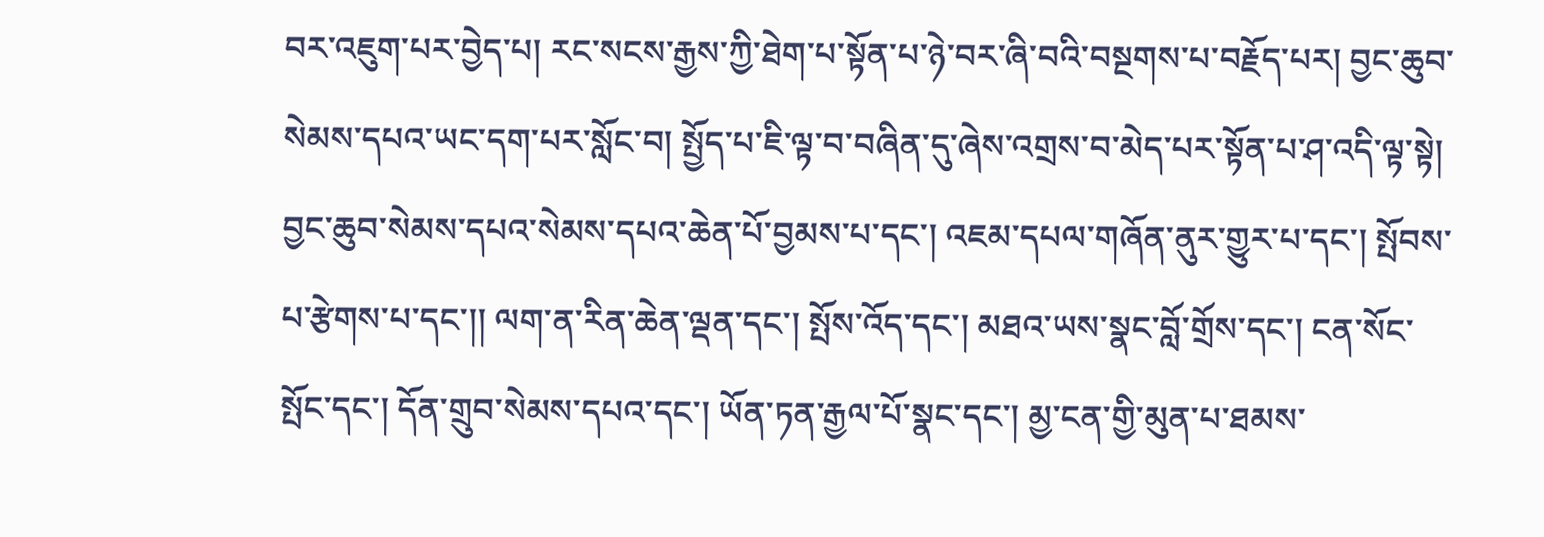བར་འཇུག་པར་བྱེད་པ། རང་སངས་རྒྱས་ཀྱི་ཐེག་པ་སྟོན་པ་ཉེ་བར་ཞི་བའི་བསྔགས་པ་བརྗོད་པར། བྱང་ཆུབ་སེམས་དཔའ་ཡང་དག་པར་སློང་བ། སྤྱོད་པ་ཇི་ལྟ་བ་བཞིན་དུ་ཞེས་འགྲས་བ་མེད་པར་སྟོན་པ་ཤ་འདི་ལྟ་སྟེ། བྱང་ཆུབ་སེམས་དཔའ་སེམས་དཔའ་ཆེན་པོ་བྱམས་པ་དང་། འཇམ་དཔལ་གཞོན་ནུར་གྱུར་པ་དང་། སྤོབས་པ་རྩེགས་པ་དང་།། ལག་ན་རིན་ཆེན་ལྡན་དང་། སྤོས་འོད་དང་། མཐའ་ཡས་སྣང་བློ་གྲོས་དང་། ངན་སོང་སྤོང་དང་། དོན་གྲུབ་སེམས་དཔའ་དང་། ཡོན་ཏན་རྒྱལ་པོ་སྣང་དང་། མྱ་ངན་གྱི་མུན་པ་ཐམས་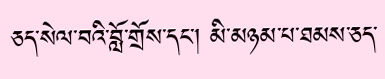ཅད་སེལ་བའི་བློ་གྲོས་དང་། མི་མཉམ་པ་ཐམས་ཅད་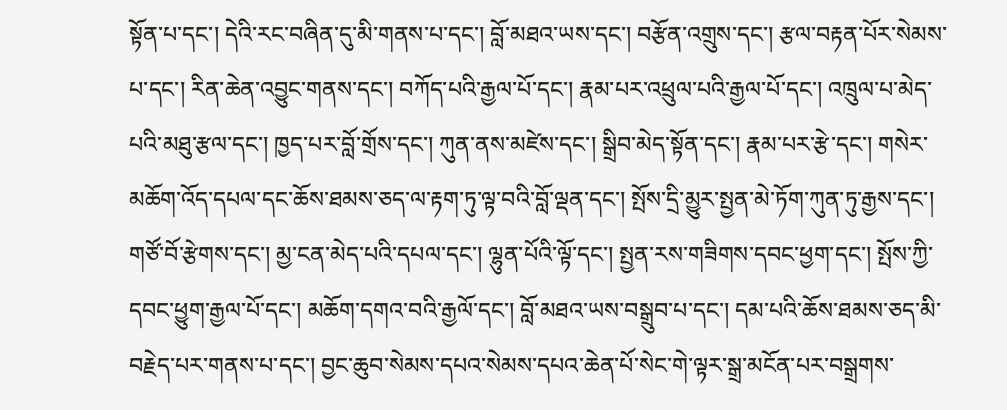སྟོན་པ་དང་། དེའི་རང་བཞིན་དུ་མི་གནས་པ་དང་། བློ་མཐའ་ཡས་དང་། བརྩོན་འགྲུས་དང་། རྩལ་བརྟན་པོར་སེམས་པ་དང་། རིན་ཆེན་འབྱུང་གནས་དང་། བཀོད་པའི་རྒྱལ་པོ་དང་། རྣམ་པར་འཕྲུལ་པའི་རྒྱལ་པོ་དང་། འཁྲུལ་པ་མེད་པའི་མཐུ་རྩལ་དང་། ཁྱད་པར་བློ་གྲོས་དང་། ཀུན་ནས་མཛེས་དང་། སྒྲིབ་མེད་སྟོན་དང་། རྣམ་པར་རྩེ་དང་། གསེར་མཆོག་འོད་དཔལ་དང་ཆོས་ཐམས་ཅད་ལ་རྟག་ཏུ་ལྟ་བའི་བློ་ལྡན་དང་། སྤོས་དྲི་མྱུར་སྤྱན་མེ་ཏོག་ཀུན་ཏུ་རྒྱས་དང་། གཙོ་བོ་རྩེགས་དང་། མྱ་ངན་མེད་པའི་དཔལ་དང་། ལྷུན་པོའི་ལྟོ་དང་། སྤྱན་རས་གཟིགས་དབང་ཕྱག་དང་། སྤོས་ཀྱི་དབང་ཕྱུག་རྒྱལ་པོ་དང་། མཆོག་དགའ་བའི་རྒྱལོ་དང་། བློ་མཐའ་ཡས་བསྒྲུབ་པ་དང་། དམ་པའི་ཆོས་ཐམས་ཅད་མི་བརྗེད་པར་གནས་པ་དང་། བྱང་ཆུབ་སེམས་དཔའ་སེམས་དཔའ་ཆེན་པོ་སེང་གེ་ལྟར་སྒྲ་མངོན་པར་བསྒྲགས་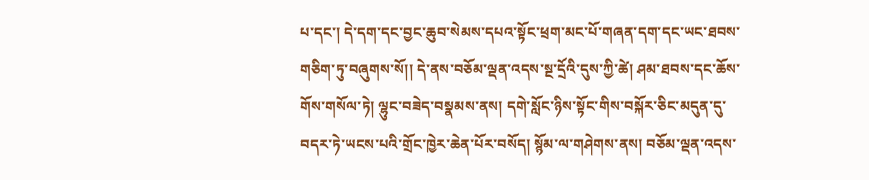པ་དང་། དེ་དག་དང་བྱང་ཆུབ་སེམས་དཔའ་སྟོང་ཕྲག་མང་པོ་གཞན་དག་དང་ཡང་ཐབས་གཅིག་ཏུ་བཞུགས་སོ།། དེ་ནས་བཅོམ་ལྡན་འདས་སྔ་དྲོའི་དུས་ཀྱི་ཚེ། ཤམ་ཐབས་དང་ཆོས་གོས་གསོལ་ཏེ། ལྷུང་བཟེད་བསྣམས་ནས། དགེ་སློང་ཉིས་སྟོང་གིས་བསྐོར་ཅིང་མདུན་དུ་བདར་ཏེ་ཡངས་པའི་གྲོང་ཁྱེར་ཆེན་པོར་བསོད། སྙོམ་ལ་གཤེགས་ནས། བཅོམ་ལྡན་འདས་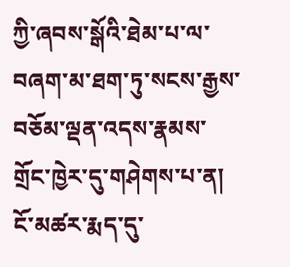ཀྱི་ཞབས་སྒོའི་ཐེམ་པ་ལ་བཞག་མ་ཐག་ཏུ་སངས་རྒྱས་བཅོམ་ལྡན་འདས་རྣམས་གྲོང་ཁྱེར་དུ་གཤེགས་པ་ན། ངོ་མཚར་རྨད་དུ་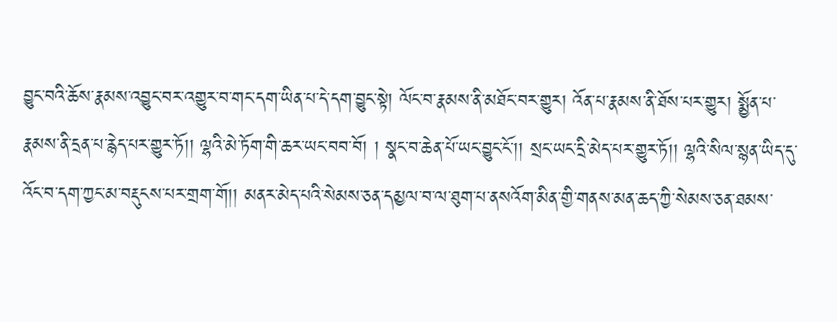བྱུང་བའི་ཆོས་རྣམས་འབྱུང་བར་འགྱུར་བ་གང་དག་ཡིན་པ་དེ་དག་བྱུང་སྟེ། ལོང་བ་རྣམས་ནི་མཐོང་བར་གྱུར། འོན་པ་རྣམས་ནི་ཐོས་པར་གྱུར། སྨྱོན་པ་རྣམས་ནི་དྲན་པ་རྙེད་པར་གྱུར་ཏོ།། ལྷའི་མེ་ཏོག་གི་ཆར་ཡང་བབ་བོ། ། སྣང་བ་ཆེན་པོ་ཡང་བྱུང་ངོ་།། སྲང་ཡང་དྲི་མེད་པར་གྱུར་ཏོ།། ལྷའི་སིལ་སྙན་ཡིད་དུ་འོང་བ་དག་ཀྱང་མ་བརྡུངས་པར་གྲག་གོ།། མནར་མེད་པའི་སེམས་ཅན་དམྱལ་བ་ལ་ཐུག་པ་ནསའོག་མིན་གྱི་གནས་མན་ཆད་ཀྱི་སེམས་ཅན་ཐམས་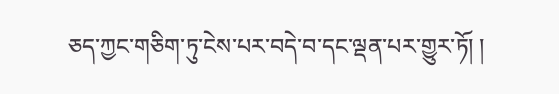ཅད་ཀྱང་གཅིག་ཏུ་ངེས་པར་བདེ་བ་དང་ལྡན་པར་གྱུར་ཏོ། །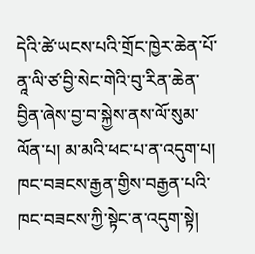དེའི་ཚེ་ཡངས་པའི་གྲོང་ཁྱེར་ཆེན་པོ་ནཱ་ལི་ཙ་བྱི་སེང་གེའི་བུ་རིན་ཆེན་བྱིན་ཞེས་བྱ་བ་སྐྱེས་ནས་ལོ་སུམ་ལོན་པ། མ་མའི་ཕང་པ་ན་འདུག་པ། ཁང་བཟངས་རྒྱན་གྱིས་བརྒྱན་པའི་ཁང་བཟངས་ཀྱི་སྟེང་ན་འདུག་སྟེ།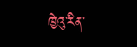ཁྱེའུ་རིན་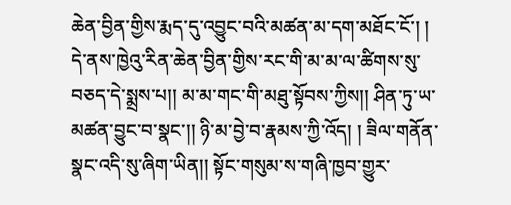ཆེན་བྱིན་གྱིས་རྨད་དུ་འབྱུང་བའི་མཚན་མ་དག་མཐོང་ངོ་། ། དེ་ནས་ཁྱེའུ་རིན་ཆེན་བྱིན་གྱིས་རང་གི་མ་མ་ལ་ཚིགས་སུ་བཅད་དེ་སྨྲས་པ།། མ་མ་གང་གི་མཐུ་སྟོབས་ཀྱིས།། ཤིན་ཏུ་ཡ་མཚན་བྱུང་བ་སྣང་།། ཉི་མ་བྱེ་བ་རྣམས་ཀྱི་འོད། ། ཟིལ་གནོན་སྣང་འདི་སུ་ཞིག་ཡིན།། སྟོང་གསུམ་ས་གཞི་ཁྱབ་གྱུར་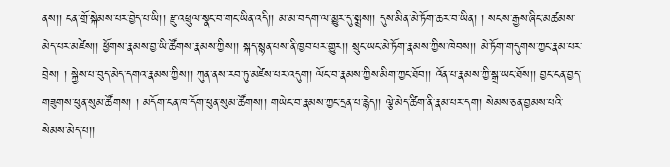ནས།། ངན་གྲོ་སྐེམས་པར་བྱེད་པ་ཡི།། རྫུ་འཕྲུལ་སྣང་བ་གང་ཡིན་འདི།། མ་མ་བདག་ལ་མྱུར་དུ་སྨྲས།། དུས་མིན་མེ་ཏོག་ཆར་བ་ཡིན། ། སངས་རྒྱས་ཞིང་མཚམས་མེད་པར་མཛེས།། ཕྱོགས་རྣམས་བྱ་ཡི་ཚོགས་རྣམས་ཀྱིས།། སྐད་སྙན་པས་ནི་ཁྱབ་པར་གྱུར།། སྲུང་ཡང་མེ་ཏོག་རྣམས་ཀྱིས་ཁེབས།། མེ་ཏོག་གདུགས་ཀྱང་རྣམ་པར་བྲེས། ། སྐྱེས་པ་བུད་མེད་དགའ་རྣམས་ཀྱིས།། ཀུན་ནས་རབ་ཏུ་མཛེས་པར་འདུག། ལོང་བ་རྣམས་ཀྱིས་མིག་ཀྱང་ཐོབ།། འོན་པ་རྣམས་ཀྱི་སྒྲ་ཡང་ཐོས།། བྱང་ངན་བྱད་གཟུགས་ཕུན་སུམ་ཚོགས། ། མདོག་ངན་ཁ་དོག་ཕུན་སུམ་ཚོགས།། གཡེང་བ་རྣམས་ཀྱང་དྲན་པ་རྙེད།། ལྕེ་མེད་ཚིག་ནི་རྣམ་པར་དག། སེམས་ཅན་བྱམས་པའི་སེམས་མེད་པ།།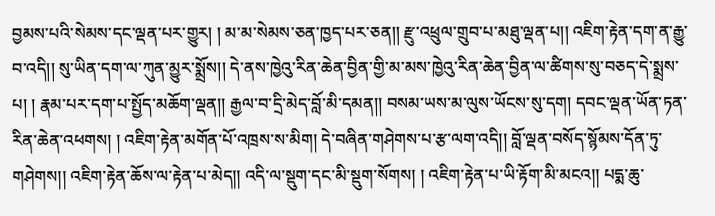བྱམས་པའི་སེམས་དང་ལྡན་པར་གྱུར། ། མ་མ་སེམས་ཅན་ཁྱད་པར་ཅན།། རྫུ་འཕྲུལ་གྲུབ་པ་མཐུ་ལྡན་པ།། འཇིག་རྟེན་དག་ན་རྒྱུ་བ་འདི།། སུ་ཡིན་དག་ལ་ཀུན་མྱུར་སྨྲོས།། དེ་ནས་ཁྱེའུ་རིན་ཆེན་བྱིན་གྱི་མ་མས་ཁྱེའུ་རིན་ཆེན་བྱིན་ལ་ཚིགས་སུ་བཅད་དེ་སྨྲས་པ། ། རྣམ་པར་དག་པ་སྤྱོད་མཆོག་ལྡན།། རྒྱལ་བ་དྲི་མེད་བློ་མི་དམན།། བསམ་ཡས་མ་ལུས་ཡོངས་སུ་དག། དབང་ལྡན་ཡོན་ཏན་རིན་ཆེན་འཕགས། ། འཇིག་རྟེན་མགོན་པོ་འཁྲས་ས་མིག། དེ་བཞིན་གཤེགས་པ་རྩ་ལག་འདི།། བློ་ལྡན་བསོད་སྙོམས་དོན་ཏུ་གཤེགས།། འཇིག་རྟེན་ཆོས་ལ་རྟེན་པ་མེད།། འདི་ལ་སྡུག་དང་མི་སྡུག་སོགས། ། འཇིག་རྟེན་པ་ཡི་རྟོག་མི་མངའ།། པདྨ་ཆུ་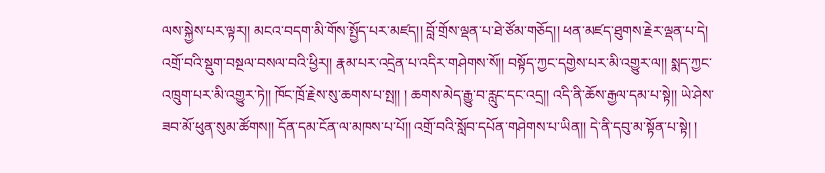ལས་སྐྱེས་པར་ལྟར།། མངའ་བདག་མི་གོས་སྤྱོད་པར་མཛད།། བློ་གྲོས་ལྡན་པ་ཐེ་ཙོམ་གཅོད།། ཕན་མཛད་ཐུགས་རྗེར་ལྡན་པ་དེ། འགྲོ་བའི་སྡུག་བསྔལ་བསལ་བའི་ཕྱིར།། རྣམ་པར་འདྲེན་པ་འདིར་གཤེགས་སོ།། བསྟོད་ཀྱང་དགྱེས་པར་མི་འགྱུར་ལ།། སྨད་ཀྱང་འཁྲུག་པར་མི་འགྱུར་ཏེ།། ཁོང་ཁྲོ་རྗེས་སུ་ཆགས་པ་སྤ།། ། ཆགས་མེད་རྒྱུ་བ་རླུང་དང་འདྲ།། འདི་ནི་ཆོས་རྒྱལ་དམ་པ་སྟེ།། ཡེ་ཤེས་ཟབ་མོ་ཕུན་སུམ་ཚོགས།། དོན་དམ་ངོན་ལ་མཁས་པ་པོ།། འགྲོ་བའི་སློབ་དཔོན་གཤེགས་པ་ཡིན།། དེ་ནི་དབུ་མ་སྟོན་པ་སྟེ། །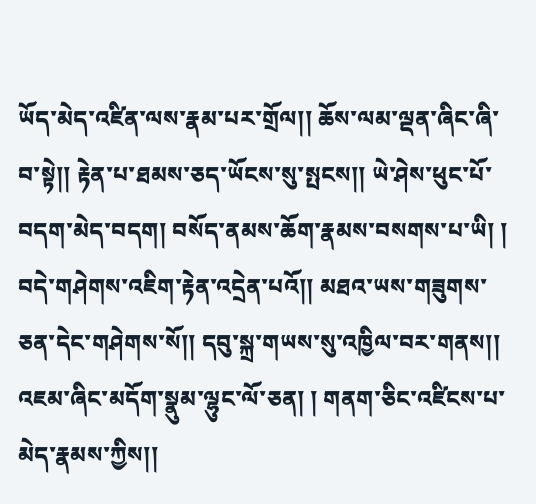ཡོད་མེད་འཛིན་ལས་རྣམ་པར་གྲོལ།། ཆོས་ལམ་ལྡན་ཞིང་ཞི་བ་སྟེ།། རྟེན་པ་ཐམས་ཅད་ཡོངས་སུ་སྤངས།། ཡེ་ཤེས་ཕུང་པོ་བདག་མེད་བདག། བསོད་ནམས་ཆོག་རྣམས་བསགས་པ་ཡི། ། བདེ་གཤེགས་འཇིག་རྟེན་འདྲེན་པའོ།། མཐའ་ཡས་གཟུགས་ཅན་དེང་གཤེགས་སོ།། དབུ་སྐྲ་གཡས་སུ་འཁྱིལ་བར་གནས།། འཇམ་ཞིང་མདོག་སྣུམ་ལྷུང་ལོ་ཅན། ། གནག་ཅིང་འཛིངས་པ་མེད་རྣམས་ཀྱིས།།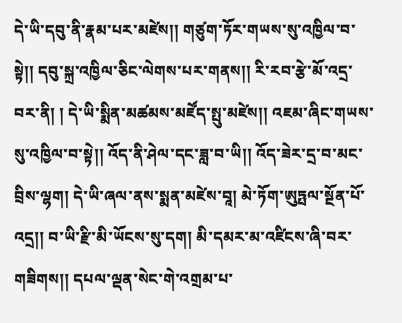དེ་ཡི་དབུ་ནི་རྣམ་པར་མཛེས།། གཙུག་ཏོར་གཡས་སུ་འཁྱིལ་བ་སྟེ།། དབུ་སྐྲ་འཁྱིལ་ཅིང་ལེགས་པར་གནས།། རི་རབ་རྩེ་མོ་འདྲ་བར་ནི། ། དེ་ཡི་སྨིན་མཚམས་མཛོད་སྤུ་མཛེས།། འཇམ་ཞིང་གཡས་སུ་འཁྱིལ་བ་སྟེ།། འོད་ནི་ཤེལ་དང་ཟླ་བ་ཡི།། འོད་ཟེར་དྲ་བ་མང་བྲིས་ལྷག། དེ་ཡི་ཞལ་ནས་སྨན་མཛེས་བཱ། མེ་ཏོག་ཨུཏྤལ་སྔོན་པོ་འདྲ།། བ་ཡི་རྫི་མི་ཡོངས་སུ་དག། མི་དམར་མ་འཛིངས་ཞི་བར་གཟིགས།། དཔལ་ལྡན་སེང་གེ་འགྲམ་པ་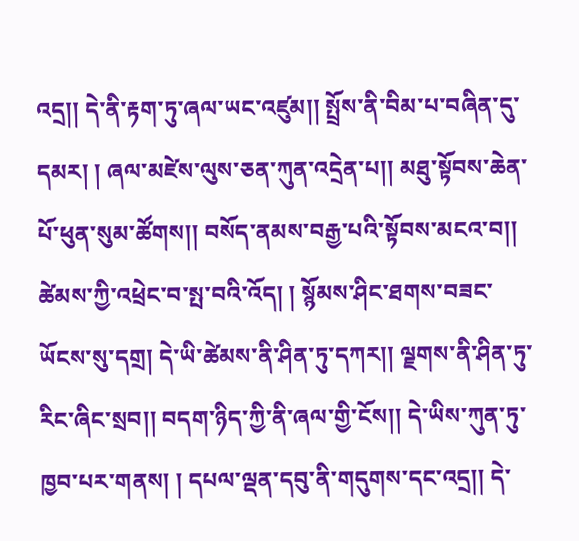འདྲ།། དེ་ནི་རྟག་ཏུ་ཞལ་ཡང་འཛུམ།། སྤྲོས་ནི་བིམ་པ་བཞིན་དུ་དམར། ། ཞལ་མཛེས་ལུས་ཅན་ཀུན་འདྲེན་པ།། མཐུ་སྟོབས་ཆེན་པོ་ཕུན་སུམ་ཚོགས།། བསོད་ནམས་བརྒྱ་པའི་སྟོབས་མངའ་བ།། ཚེམས་ཀྱི་འཕྲེང་བ་སྤ་བའི་འོད། ། སྙོམས་ཤིང་ཐགས་བཟང་ཡོངས་སུ་དགྲ། དེ་ཡི་ཚེམས་ནི་ཤིན་ཏུ་དཀར།། ལྗགས་ནི་ཤིན་ཏུ་རིང་ཞིང་སྲབ།། བདག་ཉིད་ཀྱི་ནི་ཞལ་གྱི་ངོས།། དེ་ཡིས་ཀུན་ཏུ་ཁྱབ་པར་གནས། ། དཔལ་ལྡན་དབུ་ནི་གདུགས་དང་འདྲ།། དེ་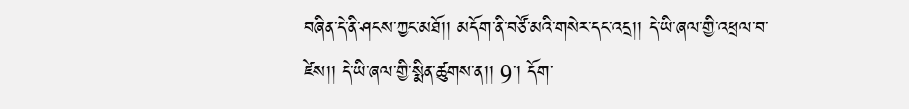བཞིན་དེ་ནི་ཤངས་ཀྱང་མཐོ།། མདོག་ནི་བཙོ་མའི་གསེར་དང་འདྲ།། དེ་ཡི་ཞལ་གྱི་འཕྲལ་བ་ཛེས།། དེ་ཡི་ཞལ་གྱི་སྨིན་ཚུགས་ན།། 9་། དོག་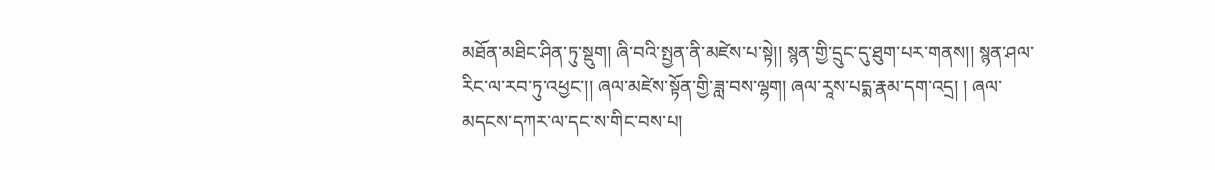མཐོན་མཐིང་ཤིན་ཏུ་སྡུག། ཞི་བའི་སྤྱན་ནི་མཛེས་པ་སྟེ།། སྙན་གྱི་དྲུང་དུ་ཐུག་པར་གནས།། སྙན་ཤལ་རིང་ལ་རབ་ཏུ་འཕྱང་།། ཞལ་མཛེས་སྟོན་གྱི་ཟླ་བས་ལྷག། ཞལ་རཱས་པདྨ་རྣམ་དག་འདྲ། ། ཞལ་མདངས་དཀར་ལ་དང་ས་གིང་བས་པ།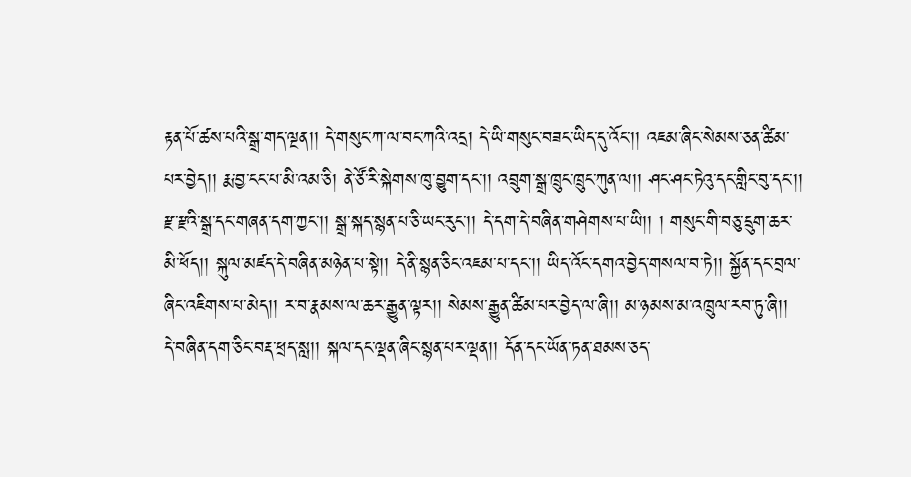རྟན་པོ་ཚས་པའི་སྒྲ་གད་ལྔན།། དེ་གསུང་ཀ་ལ་བང་ཀའི་འདྲ། དེ་ཡི་གསུང་བཟང་ཡིད་དུ་འོང་།། འཇམ་ཞིང་སེམས་ཅན་ཚིམ་པར་བྱེད།། རྨ་བྱ་ངང་པ་མི་འམ་ཅི། ནེ་ཙོ་རི་སྐེགས་ཁུ་བྱུག་དང་།། འབྲུག་སྒྲ་ཁྲུང་ཁྲུང་ཀུན་ལ།། ཤང་ཤང་ཏེའུ་དང་གླིང་བུ་དང་།། རྫ་རྫའི་སྒྲ་དང་གཞན་དག་ཀྱང་།། སྒྲ་སྐད་སྙན་པ་ཅི་ཡང་རུང་།། དེ་དག་དེ་བཞིན་གཤེགས་པ་ཡི།། ། གསུང་གི་བཅུ་དྲུག་ཆར་མི་ཕོད།། སྐུལ་མཛད་དེ་བཞིན་མཉེན་པ་སྟེ།། དེ་ནི་སྙན་ཅིང་འཇམ་པ་དང་།། ཡིད་འོང་དགའ་བྱེད་གསལ་བ་ཏེ།། སྐྱོན་དང་བྲལ་ཞིང་འཇིགས་པ་མེད།། ར་བ་རྣམས་ལ་ཆར་རྒྱུན་ལྟར།། སེམས་རྒྱུན་ཚིམ་པར་བྱེད་ལ་ཞི།། མ་ཉམས་མ་འཁྲུལ་རབ་ཏུ་ཞི།། དེ་བཞིན་དག་ཅིང་བརྡ་ཕྲད་སླ།། སྐལ་དང་ལྡན་ཞིང་སྙན་པར་ལྡན།། དོན་དང་ཡོན་ཏན་ཐམས་ཅད་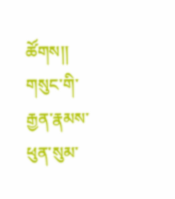ཚོགས།། གསུང་གི་རྒྱན་རྣམས་ཕུན་སུམ་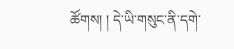ཚོགས། ། དེ་ཡི་གསུང་ནི་དགེ་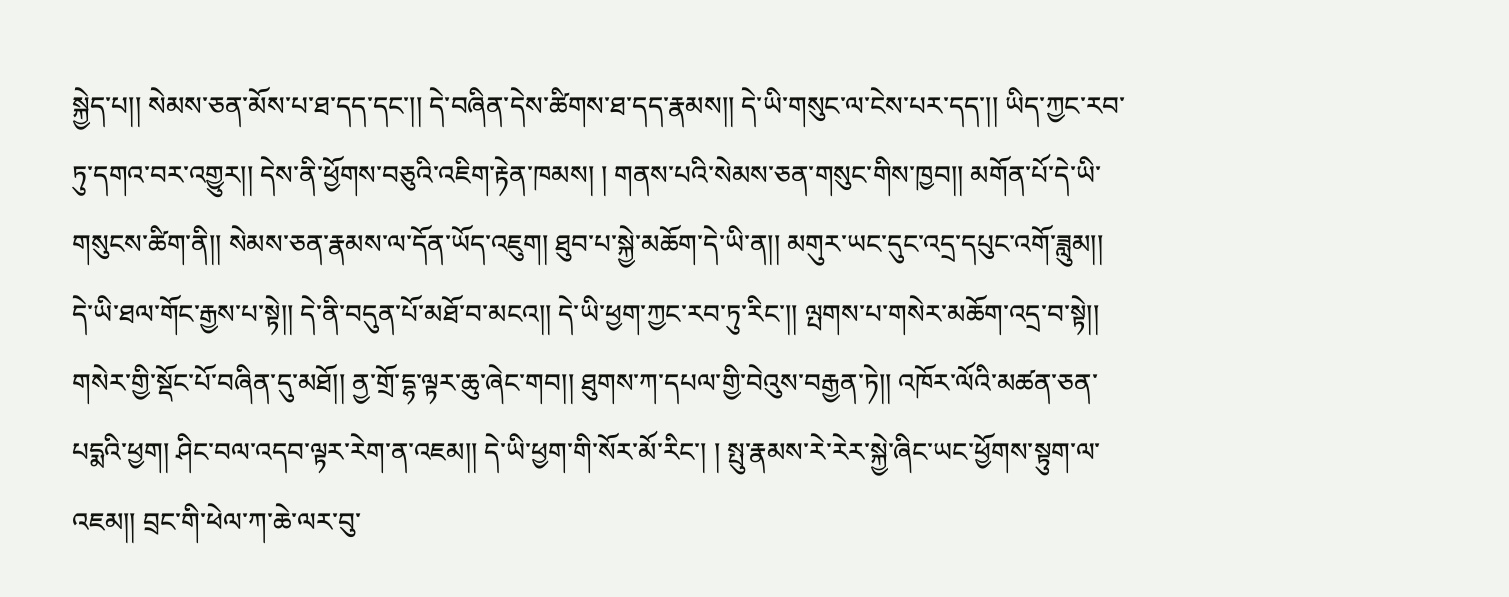སྐྱེད་པ།། སེམས་ཅན་མོས་པ་ཐ་དད་དང་།། དེ་བཞིན་དེས་ཚིགས་ཐ་དད་རྣམས།། དེ་ཡི་གསུང་ལ་ངེས་པར་དད་།། ཡིད་ཀྱང་རབ་ཏུ་དགའ་བར་འགྱུར།། དེས་ནི་ཕྱོགས་བཅུའི་འཇིག་རྟེན་ཁམས། ། གནས་པའི་སེམས་ཅན་གསུང་གིས་ཁྱབ།། མགོན་པོ་དེ་ཡི་གསུངས་ཚིག་ནི།། སེམས་ཅན་རྣམས་ལ་དོན་ཡོད་འཇུག། ཐུབ་པ་སྐྱེ་མཆོག་དེ་ཡི་ན།། མགུར་ཡང་དུང་འདྲ་དཔུང་འགོ་ཟླུམ།། དེ་ཡི་ཐལ་གོང་རྒྱས་པ་སྟེ།། དེ་ནི་བདུན་པོ་མཐོ་བ་མངའ།། དེ་ཡི་ཕྱག་ཀྱང་རབ་ཏུ་རིང་།། ལྤགས་པ་གསེར་མཆོག་འདྲ་བ་སྟེ།། གསེར་གྱི་སྡོང་པོ་བཞིན་དུ་མཐོ།། ནྱ་གྲོ་དྷ་ལྟར་ཆུ་ཞེང་གབ།། ཐུགས་ཀ་དཔལ་གྱི་བེའུས་བརྒྱན་ཏེ།། འཁོར་ལོའི་མཚན་ཅན་པདྨའི་ཕྱག། ཤིང་བལ་འདབ་ལྟར་རེག་ན་འཇམ།། དེ་ཡི་ཕྱག་གི་སོར་མོ་རིང་། ། སྤུ་རྣམས་རེ་རེར་སྐྱེ་ཞིང་ཡང་ཕྱོགས་སྟུག་ལ་འཇམ།། བྲང་གི་ཕེལ་ཀ་ཆེ་ལར་བུ་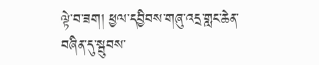ལྟེ་བ་ཟག། ཕྱལ་དབྱིབས་གཞུ་འདྲ་གླང་ཆེན་བཞིན་དུ་སྦུབས་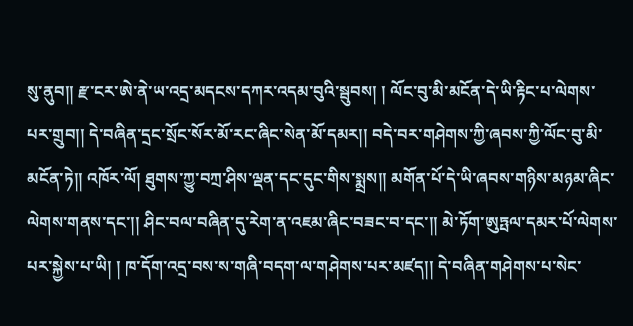སུ་ནུབ།། རྫ་ངར་ཨེ་ནེ་ཡ་འདྲ་མདངས་དཀར་འདམ་བུའི་སྦུབས། ། ལོང་བུ་མི་མངོན་དེ་ཡི་རྟིང་པ་ལེགས་པར་གྲུབ།། དེ་བཞིན་དྲང་སྲོང་སོར་མོ་རང་ཞིང་སེན་མོ་དམར།། བདེ་བར་གཤེགས་ཀྱི་ཞབས་ཀྱི་ལོང་བུ་མི་མངོན་ཏེ།། འཁོར་ལོ། ཐུགས་ཀྱུ་བཀྲ་ཤིས་ལྡན་དང་དུང་གིས་སྨྲས།། མགོན་པོ་དེ་ཡི་ཞབས་གཉིས་མཉམ་ཞིང་ལེགས་གནས་དང་།། ཤིང་བལ་བཞིན་དུ་རེག་ན་འཇམ་ཞིང་བཟང་བ་དང་།། མེ་ཏོག་ཨུཏྤལ་དམར་པོ་ལེགས་པར་སྐྱེས་པ་ཡི། ། ཁ་དོག་འདྲ་བས་ས་གཞི་བདག་ལ་གཤེགས་པར་མཛད།། དེ་བཞིན་གཤེགས་པ་སེང་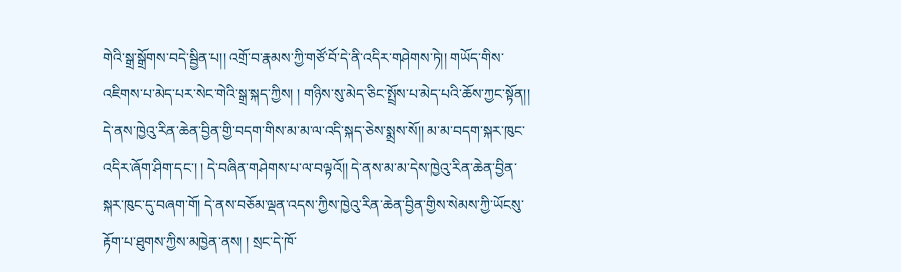གེའི་སྒྲ་སྒྲོགས་བདེ་སྦྱིན་པ།། འགྲོ་བ་རྣམས་ཀྱི་གཙོ་བོ་དེ་ནི་འདིར་གཤེགས་ཏེ།། གཡོད་གིས་འཇིགས་པ་མེད་པར་སེང་གེའི་སྒྲ་སྐད་ཀྱིས། ། གཉིས་སུ་མེད་ཅིང་སྤྲོས་པ་མེད་པའི་ཆོས་ཀྱང་སྟོན།། དེ་ནས་ཁྱེའུ་རིན་ཆེན་བྱིན་གྱི་བདག་གིས་མ་མ་ལ་འདི་སྐད་ཅེས་སྨྲས་སོ།། མ་མ་བདག་སྐར་ཁུང་འདིར་ཞོག་ཤིག་དང་། ། དེ་བཞིན་གཤེགས་པ་ལ་བལྟའོ།། དེ་ནས་མ་མ་དེས་ཁྱེའུ་རིན་ཆེན་བྱིན་སྐར་ཁུང་དུ་བཞག་གོ། དེ་ནས་བཅོམ་ལྡན་འདས་ཀྱིས་ཁྱེའུ་རིན་ཆེན་བྱིན་གྱིས་སེམས་ཀྱི་ཡོངསུ་རྟོག་པ་ཐུགས་ཀྱིས་མཁྱེན་ནས། ། སྲང་དེ་ཁོ་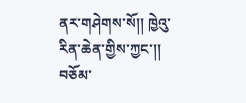ནར་གཤེགས་སོ།། ཁྱེའུ་རིན་ཆེན་གྱིས་ཀྱང་།། བཅོམ་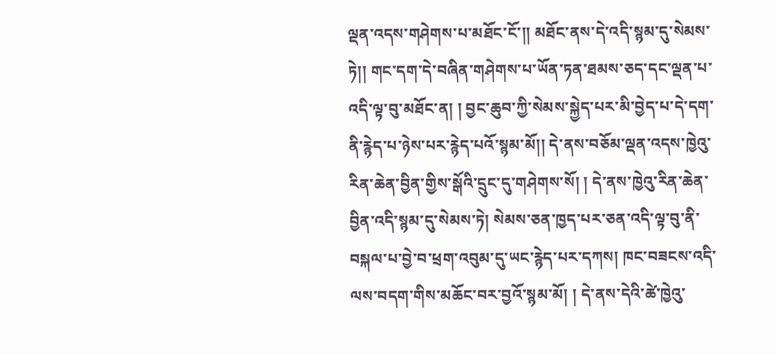ལྡན་འདས་གཤེགས་པ་མཐོང་ངོ་།། མཐོང་ནས་དེ་འདི་སྙམ་དུ་སེམས་ཏེ།། གང་དག་དེ་བཞིན་གཤེགས་པ་ཡོན་ཏན་ཐམས་ཅད་དང་ལྡན་པ་འདི་ལྟ་བུ་མཐོང་ན། ། བྱང་ཆུབ་ཀྱི་སེམས་སྐྱེད་པར་མི་བྱེད་པ་དེ་དག་ནི་རྙེད་པ་ཉེས་པར་རྙེད་པའོ་སྙམ་མོ།། དེ་ནས་བཅོམ་ལྡན་འདས་ཁྱེའུ་རིན་ཆེན་བྱིན་གྱིས་སྒོའི་དྲུང་དུ་གཤེགས་སོ། ། དེ་ནས་ཁྱེའུ་རིན་ཆེན་བྱིན་འདི་སྙམ་དུ་སེམས་ཏེ། སེམས་ཅན་ཁྱད་པར་ཅན་འདི་ལྟ་བུ་ནི་བསྐལ་པ་བྱེ་བ་ཕྲག་འབུམ་དུ་ཡང་རྙེད་པར་དཀས། ཁང་བཟངས་འདི་ལས་བདག་གིས་མཆོང་བར་བྱའོ་སྙམ་མོ། ། དེ་ནས་དེའི་ཚེ་ཁྱེའུ་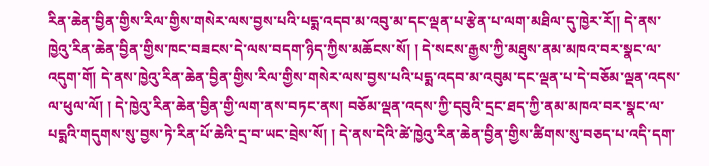རིན་ཆེན་བྱིན་གྱིས་རིལ་གྱིས་གསེར་ལས་བྱས་པའི་པདྨ་འདབ་མ་འབུ་མ་དང་ལྡན་པ་རྩེན་པ་ལག་མཐིལ་དུ་ཁྱེར་རོ།། དེ་ནས་ཁྱེའུ་རིན་ཆེན་བྱིན་གྱིས་ཁང་བཟངས་དེ་ལས་བདག་ཉིད་ཀྱིས་མཆོངས་སོ། ། དེ་སངས་རྒྱས་ཀྱི་མཐུས་ནམ་མཁའ་བར་སྣང་ལ་འདུག་གོ། དེ་ནས་ཁྱེའུ་རིན་ཆེན་བྱིན་གྱིས་རིལ་གྱིས་གསེར་ལས་བྱས་པའི་པདྨ་འདབ་མ་འབུམ་དང་ལྡན་པ་དེ་བཅོམ་ལྡན་འདས་ལ་ཕུལ་ལོ། ། དེ་ཁྱེའུ་རིན་ཆེན་བྱིན་གྱི་ལག་ནས་བཏང་ནས། བཅོམ་ལྡན་འདས་ཀྱི་དབུའི་དྲང་ཐད་ཀྱི་ནམ་མཁའ་བར་སྣང་ལ་པདྨའི་གདུགས་སུ་བྱས་ཏེ་རིན་པོ་ཆེའི་དྲ་བ་ཡང་བྲེས་སོ། ། དེ་ནས་དེའི་ཚེ་ཁྱེའུ་རིན་ཆེན་བྱིན་གྱིས་ཚིགས་སུ་བཅད་པ་འདི་དག་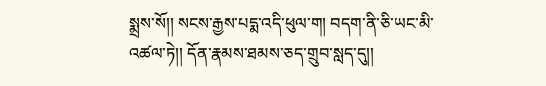སྨྲས་སོ།། སངས་རྒྱས་པདྨ་འདི་ཕུལ་ག། བདག་ནི་ཅི་ཡང་མི་འཚལ་ཏེ།། དོན་རྣམས་ཐམས་ཅད་གྲུབ་སླད་དུ།།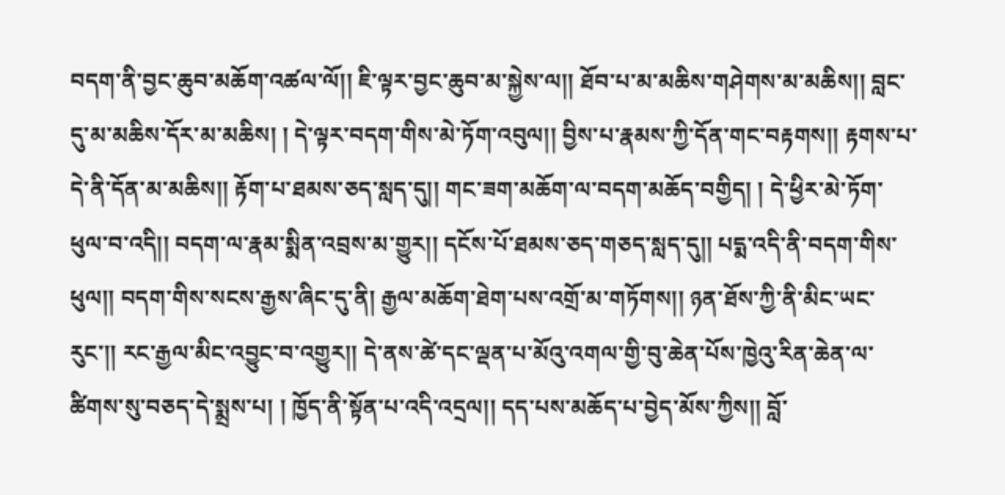བདག་ནི་བྱང་ཆུབ་མཆོག་འཚལ་ལོ།། ཇི་ལྟར་བྱང་ཆུབ་མ་སྐྱེས་ལ།། ཐོབ་པ་མ་མཆིས་གཤེགས་མ་མཆིས།། བླང་དུ་མ་མཆིས་དོར་མ་མཆིས། ། དེ་ལྟར་བདག་གིས་མེ་ཏོག་འབུལ།། བྱིས་པ་རྣམས་ཀྱི་དོན་གང་བརྟགས།། རྟགས་པ་དེ་ནི་དོན་མ་མཆིས།། རྟོག་པ་ཐམས་ཅད་སླད་དུ།། གང་ཟག་མཆོག་ལ་བདག་མཆོད་བགྱིད། ། དེ་ཕྱིར་མེ་ཏོག་ཕུལ་བ་འདི།། བདག་ལ་རྣམ་སྨིན་འབྲས་མ་གྱུར།། དངོས་པོ་ཐམས་ཅད་གཅད་སླད་དུ།། པདྨ་འདི་ནི་བདག་གིས་ཕུལ།། བདག་གིས་སངས་རྒྱས་ཞིང་དུ་ནི། རྒྱལ་མཆོག་ཐེག་པས་འགྲོ་མ་གཏོགས།། ཉན་ཐོས་ཀྱི་ནི་མིང་ཡང་རུང་།། རང་རྒྱལ་མིང་འབྱུང་བ་འགྱུར།། དེ་ནས་ཚེ་དང་ལྡན་པ་མོའུ་འགལ་གྱི་བུ་ཆེན་པོས་ཁྱེའུ་རིན་ཆེན་ལ་ཚིགས་སུ་བཅད་དེ་སྨྲས་པ། ། ཁྱོད་ནི་སྟོན་པ་འདི་འདྲལ།། དད་པས་མཆོད་པ་བྱེད་མོས་ཀྱིས།། བློ་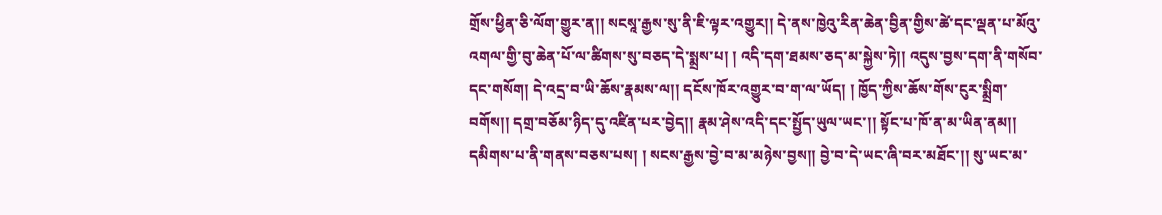གྲོས་ཕྱིན་ཅི་ལོག་གྱུར་ན།། སངསཱ་རྒྱས་སུ་ནི་ཇི་ལྟར་འགྱུར།། དེ་ནས་ཁྱེའུ་རིན་ཆེན་བྱིན་གྱིས་ཚེ་དང་ལྡན་པ་མོའུ་འགལ་གྱི་བུ་ཆེན་པོ་ལ་ཚིགས་སུ་བཅད་དེ་སྨྲས་པ། ། འདི་དག་ཐམས་ཅད་མ་སྐྱེས་ཏེ།། འདུས་བྱས་དག་ནི་གསོབ་དང་གསོག། དེ་འདྲ་བ་ཡི་ཆོས་རྣམས་ལ།། དངོས་ཁོར་འགྱུར་བ་ག་ལ་ཡོད། ། ཁྱོད་ཀྱིས་ཆོས་གོས་ངུར་སྨྲིག་བགོས།། དགྲ་བཅོམ་ཉིད་དུ་འཛིན་པར་བྱེད།། རྣམ་ཤེས་འདི་དང་སྤྱོད་ཡུལ་ཡང་།། སྟོང་པ་ཁོ་ན་མ་ཡིན་ནམ།། དམིགས་པ་ནི་གནས་བཅས་པས། ། སངས་རྒྱས་བྱེ་བ་མ་མཉེས་བྱས།། བྱེ་བ་དེ་ཡང་ཞི་བར་མཐོང་།། སུ་ཡང་མ་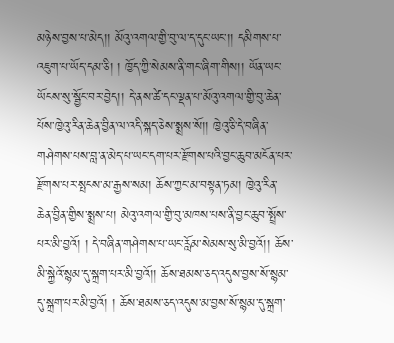མཉེས་བྱས་པ་མེད།། མོའུ་འགལ་གྱི་བུ་ལ་ད་དུང་ཡང་།། དམིགས་པ་འཇུག་པ་ཡོད་དམ་ཅི། ། ཁྱོད་ཀྱི་སེམས་ནི་གང་ཞིག་གིས།། ཡོན་ཡང་ཡོངས་སུ་སྦྱོང་བར་བྱེད།། དེ་ནས་ཚེ་དང་ལྡན་པ་མོའུ་འགལ་གྱི་བུ་ཆེན་པོས་ཁྱེའུ་རིན་ཆེན་བྱིན་ལ་འདི་སྐད་ཅེས་སྨྲས་སོ།། ཁྱེའུ་ཅི་དེ་བཞིན་གཤེགས་པས་བླ་ན་མེད་པ་ཡང་དག་པར་རྫོགས་པའི་བྱང་ཆུབ་མངོན་པར་རྫོགས་པར་སྤངས་མ་རྒྱས་སམ། ཆོས་ཀྱང་མ་བསྟན་ཏམ། ཁྱེའུ་རིན་ཆེན་བྱིན་གྱིས་སྨྲས་པ། མེའུ་འགལ་གྱི་བུ་མཁས་པས་ནི་བྱང་ཆུབ་སྤྲོས་པར་མི་བྱའོ། ། དེ་བཞིན་གཤེགས་པ་ཡང་རློམ་སེམས་སུ་མི་བྱའོ།། ཆོས་མི་སྐྱེའོ་སྙམ་དུ་སྐྲག་པར་མི་བྱའོ།། ཆོས་ཐམས་ཅད་འདུས་བྱས་སོ་སྙམ་དུ་སྐྲག་པར་མི་བྱའོ། ། ཆོས་ཐམས་ཅད་འདུས་མ་བྱས་སོ་སྙམ་དུ་སྐྲག་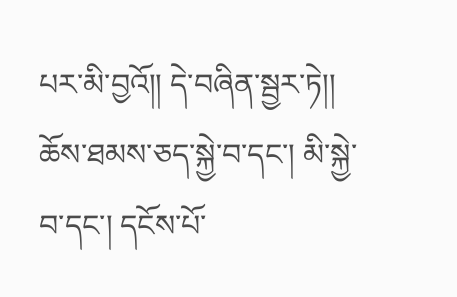པར་མི་བྱའོ།། དེ་བཞིན་སྦྱར་ཏེ།། ཆོས་ཐམས་ཅད་སྐྱེ་བ་དང་། མི་སྐྱེ་བ་དང་། དངོས་པོ་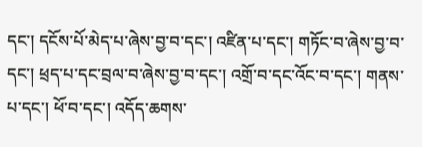དང་། དངོས་པོ་མེད་པ་ཞེས་བྱ་བ་དང་། འཛིན་པ་དང་། གཏོང་བ་ཞེས་བྱ་བ་དང་། ཕྲད་པ་དང་བྲལ་བ་ཞེས་བྱ་བ་དང་། འགྲོ་བ་དང་འོང་བ་དང་། གནས་པ་དང་། ཕོ་བ་དང་། འདོད་ཆགས་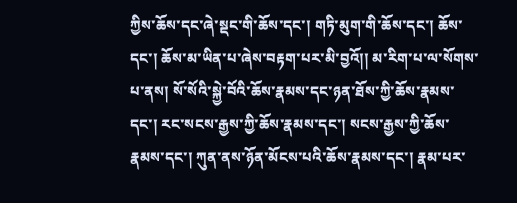ཀྱིས་ཆོས་དང་ཞེ་སྡང་གི་ཆོས་དང་། གཏི་མུག་གི་ཆོས་དང་། ཆོས་དང་། ཆོས་མ་ཡིན་པ་ཞེས་བརྟག་པར་མི་བྱའོ།། མ་རིག་པ་ལ་སོགས་པ་ནས། སོ་སོའི་སྐྱེ་བོའི་ཆོས་རྣམས་དང་ཉན་ཐོས་ཀྱི་ཆོས་རྣམས་དང་། རང་སངས་རྒྱས་ཀྱི་ཆོས་རྣམས་དང་། སངས་རྒྱས་ཀྱི་ཆོས་རྣམས་དང་། ཀུན་ནས་ཉོན་མོངས་པའི་ཆོས་རྣམས་དང་། རྣམ་པར་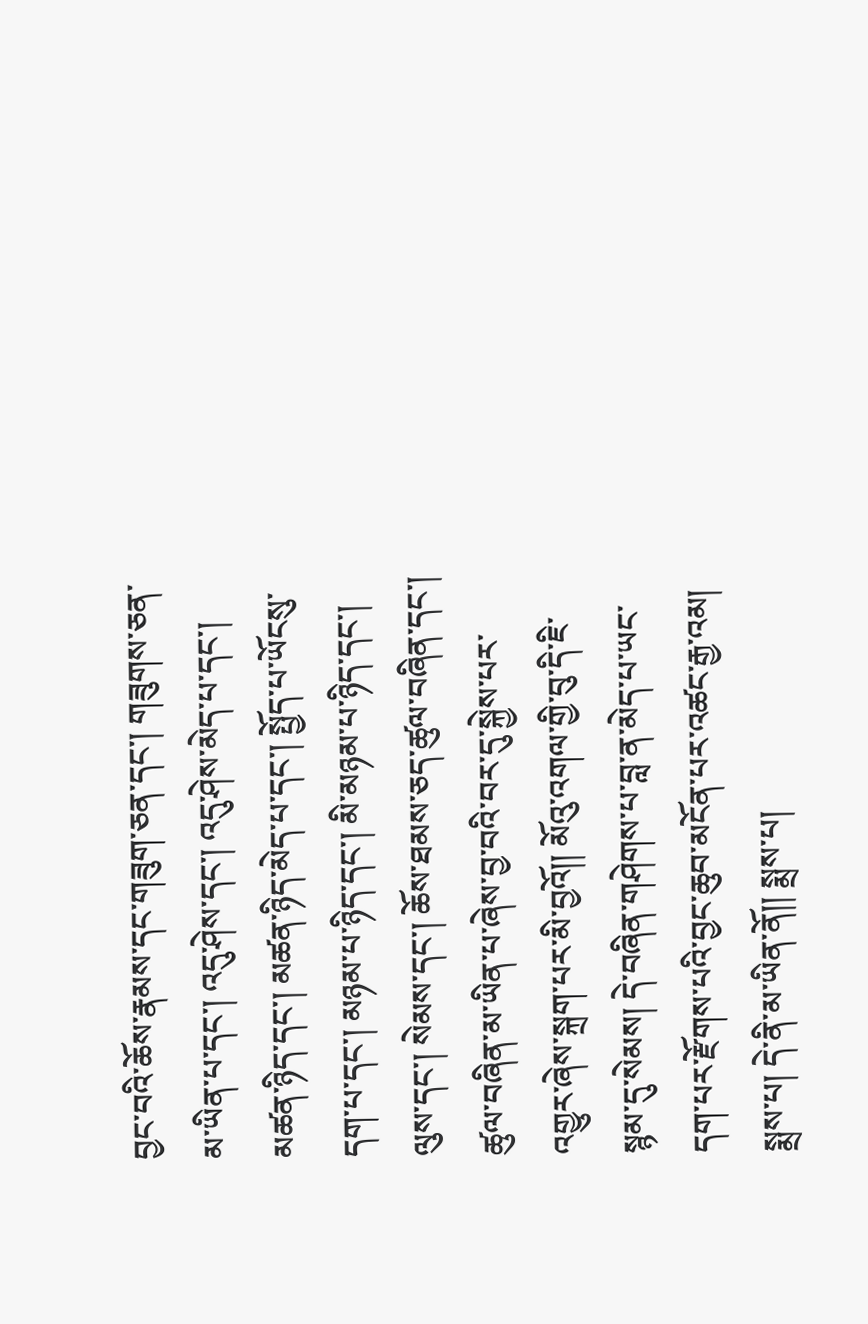བྱང་བའི་ཆོས་རྣམས་དང་གཟུག་ཅན་དང་། གཟུགས་ཅན་མ་ཡིན་པ་དང་། འདུ་ཤེས་དང་། འདུ་ཤེས་མེད་པ་དང་། མཚན་ཉིད་དང་། མཚན་ཉིད་མེད་པ་དང་། སྤྱོད་པ་ཡོངསུ་དག་པ་དང་། མཉམ་པ་ཉིད་དང་། མི་མཉམ་པ་ཉིད་དང་། ལུས་དང་། སེམས་དང་། ཆོས་ཐམས་ཅད་ཚུལ་བཞིན་དང་། ཚུལ་བཞིན་མ་ཡིན་པ་ཞེས་བྱ་བའི་བར་དུ་སྐྱེས་པར་འགྱུར་ཞེས་སྐྲག་པར་མི་བྱའོ།། མོའུ་འགལ་གྱི་བུ་དི་ཇི་སྙམ་དུ་སེམས། དེ་བཞིན་གཤེགས་པ་བླ་ན་མེད་པ་ཡང་དག་པར་རྫོགས་པའི་བྱང་ཆུབ་མངོན་པར་འཚང་རྒྱ་འམ། སྨྲས་པ། དེ་ནི་མ་ཡིན་ནོ།། སྨྲས་པ།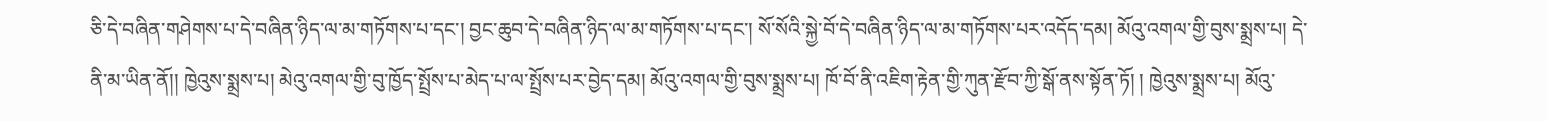ཅི་དེ་བཞིན་གཤེགས་པ་དེ་བཞིན་ཉིད་ལ་མ་གཏོགས་པ་དང་། བྱང་ཆུབ་དེ་བཞིན་ཉིད་ལ་མ་གཏོགས་པ་དང་། སོ་སོའི་སྐྱེ་བོ་དེ་བཞིན་ཉིད་ལ་མ་གཏོགས་པར་འདོད་དམ། མོའུ་འགལ་གྱི་བུས་སྨྲས་པ། དེ་ནི་མ་ཡིན་ནོ།། ཁྱེའུས་སྨྲས་པ། མེའུ་འགལ་གྱི་བུ་ཁྱོད་སྤྲོས་པ་མེད་པ་ལ་སྤྲོས་པར་བྱེད་དམ། མོའུ་འགལ་གྱི་བུས་སྨྲས་པ། ཁོ་བོ་ནི་འཇིག་རྟེན་གྱི་ཀུན་རྫོབ་ཀྱི་སྒོ་ནས་སྟོན་ཏོ། ། ཁྱེའུས་སྨྲས་པ། མོའུ་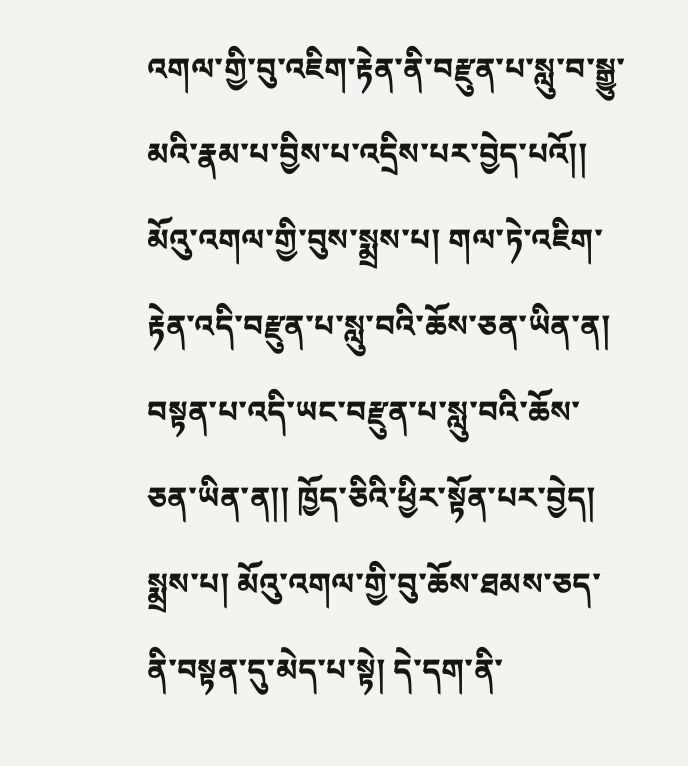འགལ་གྱི་བུ་འཇིག་རྟེན་ནི་བརྫུན་པ་སླུ་བ་སྒྱུ་མའི་རྣམ་པ་བྱིས་པ་འདྲིས་པར་བྱེད་པའོ།། མོའུ་འགལ་གྱི་བུས་སྨྲས་པ། གལ་ཏེ་འཇིག་རྟེན་འདི་བརྫུན་པ་སླུ་བའི་ཆོས་ཅན་ཡིན་ན། བསྟན་པ་འདི་ཡང་བརྫུན་པ་སླུ་བའི་ཆོས་ཅན་ཡིན་ན།། ཁྱོད་ཅིའི་ཕྱིར་སྟོན་པར་བྱེད། སྨྲས་པ། མོའུ་འགལ་གྱི་བུ་ཆོས་ཐམས་ཅད་ནི་བསྟན་དུ་མེད་པ་སྟེ། དེ་དག་ནི་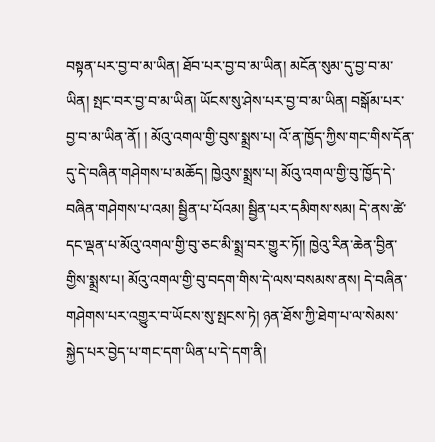བསྟན་པར་བྱ་བ་མ་ཡིན། ཐོབ་པར་བྱ་བ་མ་ཡིན། མངོན་སུམ་དུ་བྱ་བ་མ་ཡིན། སྤང་བར་བྱ་བ་མ་ཡིན། ཡོངས་སུ་ཤེས་པར་བྱ་བ་མ་ཡིན། བསྒོམ་པར་བྱ་བ་མ་ཡིན་ནོ། ། མོའུ་འགལ་གྱི་བུས་སྨྲས་པ། འོ་ན་ཁྱོད་ཀྱིས་གང་གིས་དོན་དུ་དེ་བཞིན་གཤེགས་པ་མཆོད། ཁྱེའུས་སྨྲས་པ། མོའུ་འགལ་གྱི་བུ་ཁྱོད་དེ་བཞིན་གཤེགས་པ་འམ། སྦྱིན་པ་པོའམ། སྦྱིན་པར་དམིགས་སམ། དེ་ནས་ཚེ་དང་ལྡན་པ་མོའུ་འགལ་གྱི་བུ་ཅང་མི་སྨྲ་བར་གྱུར་ཏོ།། ཁྱེའུ་རིན་ཆེན་བྱིན་གྱིས་སྨྲས་པ། མོའུ་འགལ་གྱི་བུ་བདག་གིས་དེ་ལས་བསམས་ནས། དེ་བཞིན་གཤེགས་པར་འགྱུར་བ་ཡོངས་སུ་སྤངས་ཏེ། ཉན་ཐོས་ཀྱི་ཐེག་པ་ལ་སེམས་སྐྱེད་པར་བྱེད་པ་གང་དག་ཡིན་པ་དེ་དག་ནི།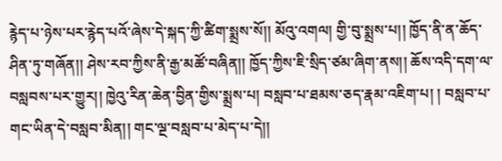རྙེད་པ་ཉེས་པར་རྙེད་པའོ་ཞེས་དེ་སྐད་ཀྱི་ཚིག་སྨྲས་སོ།། མོའུ་འགལ། གྱི་བུ་སྨྲས་པ།། ཁྱོད་ནི་ན་ཆོད་ཤིན་ཏུ་གཞོན།། ཤེས་རབ་ཀྱིས་ནི་རྒྱ་མཚོ་བཞིན།། ཁྱོད་ཀྱིས་ཇི་སྲིད་ཙམ་ཞིག་ནས།། ཆོས་འདི་དག་ལ་བསླབས་པར་གྱུར།། ཁྱེའུ་རིན་ཆེན་བྱིན་གྱིས་སྨྲས་པ། བསླབ་པ་ཐམས་ཅད་རྣམ་འཇིག་པ། ། བསླབ་པ་གང་ཡིན་དེ་བསླབ་མིན།། གང་ལྔ་བསླབ་པ་མེད་པ་དེ།།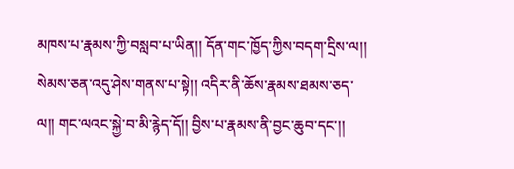མཁས་པ་རྣམས་ཀྱི་བསླབ་པ་ཡིན།། དོན་གང་ཁྱོད་ཀྱིས་བདག་དྲིས་ལ།། སེམས་ཅན་འདུ་ཤེས་གནས་པ་སྟེ།། འདིར་ནི་ཆོས་རྣམས་ཐམས་ཅད་ལ།། གང་ལའང་སྐྱེ་བ་མི་རྙེད་དོ།། བྱིས་པ་རྣམས་ནི་བྱང་ཆུབ་དང་།།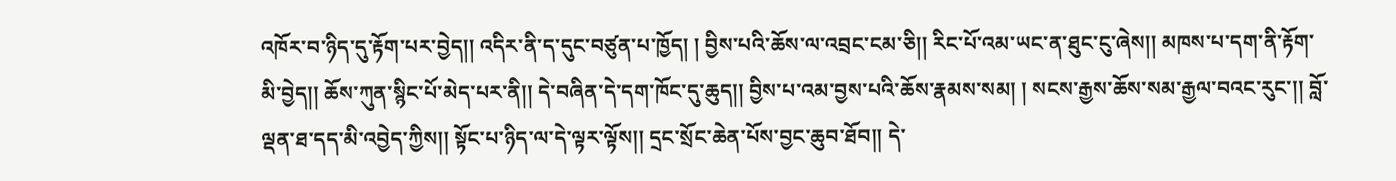འཁོར་བ་ཉིད་དུ་རྟོག་པར་བྱེད།། འདིར་ནི་ད་དུང་བཙུན་པ་ཁྱོད། ། བྱིས་པའི་ཆོས་ལ་འབྲང་ངམ་ཅི།། རིང་པོ་འམ་ཡང་ན་ཐུང་ངུ་ཞེས།། མཁས་པ་དག་ནི་རྟོག་མི་བྱེད།། ཆོས་ཀུན་སྙིང་པོ་མེད་པར་ནི།། དེ་བཞིན་དེ་དག་ཁོང་དུ་ཆུད།། བྱིས་པ་འམ་བྱས་པའི་ཆོས་རྣམས་སམ། ། སངས་རྒྱས་ཆོས་སམ་རྒྱལ་བའང་རུང་།། བློ་ལྡན་ཐ་དད་མི་འབྱེད་ཀྱིས།། སྟོང་པ་ཉིད་ལ་དེ་ལྟར་ལྟོས།། དྲང་སྲོང་ཆེན་པོས་བྱང་ཆུབ་ཐོབ།། དེ་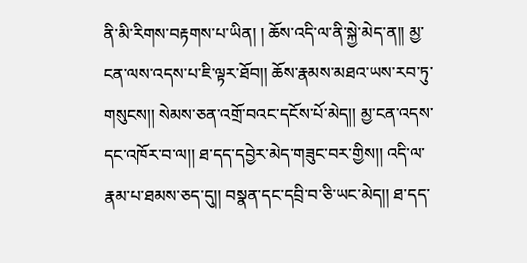ནི་མི་རིགས་བརྟགས་པ་ཡིན། ། ཆོས་འདི་ལ་ནི་སྐྱེ་མེད་ན།། མྱ་ངན་ལས་འདས་པ་ཇི་ལྟར་ཐོབ།། ཆོས་རྣམས་མཐའ་ཡས་རབ་ཏུ་གསུངས།། སེམས་ཅན་འགྲོ་བའང་དངོས་པོ་མེད།། མྱ་ངན་འདས་དང་འཁོར་བ་ལ།། ཐ་དད་དབྱེར་མེད་གཟུང་བར་གྱིས།། འདི་ལ་རྣམ་པ་ཐམས་ཅད་དུ།། བསྣན་དང་དབྲི་བ་ཅི་ཡང་མེད།། ཐ་དད་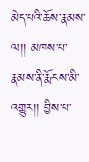མེད་པའི་ཆོས་རྣམས་ལ།། མཁས་པ་རྣམས་ནི་རྨོངས་མི་འགྱུར།། བྱིས་པ་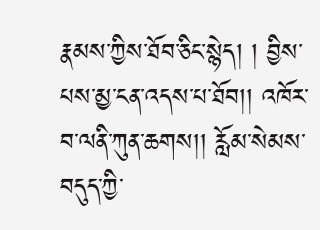རྣམས་ཀྱིས་ཐོབ་ཅིང་སྙེད། ། བྱིས་པས་མྱ་ངན་འདས་པ་ཐོབ།། འཁོར་བ་ལནི་ཀུན་ཆགས།། རློམ་སེམས་བདུད་ཀྱི་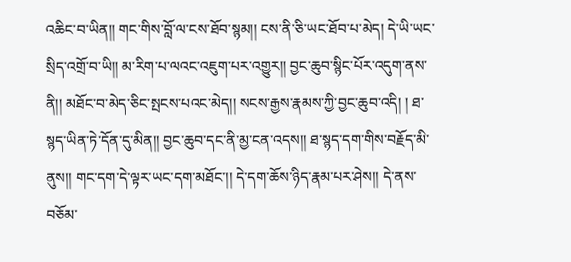འཆིང་བ་ཡིན།། གང་གིས་བློ་ལ་ངས་ཐོབ་སྙམ།། ངས་ནི་ཅི་ཡང་ཐོབ་པ་མེད། དེ་ཡི་ཡང་སྲིད་འགྲོ་བ་ཡི།། མ་རིག་པ་ལའང་འཇུག་པར་འགྱུར།། བྱང་ཆུབ་སྙིང་པོར་འདུག་ནས་ནི།། མཐོང་བ་མེད་ཅིང་སྤངས་པའང་མེད།། སངས་རྒྱས་རྣམས་ཀྱི་བྱང་ཆུབ་འདི། ། ཐ་སྙད་ཡིན་ཏེ་དོན་དུ་མིན།། བྱང་ཆུབ་དང་ནི་མྱ་ངན་འདས།། ཐ་སྙད་དག་གིས་བརྗོད་མི་ནུས།། གང་དག་དེ་ལྟར་ཡང་དག་མཐོང་།། དེ་དག་ཆོས་ཉིད་རྣམ་པར་ཤེས།། དེ་ནས་བཅོམ་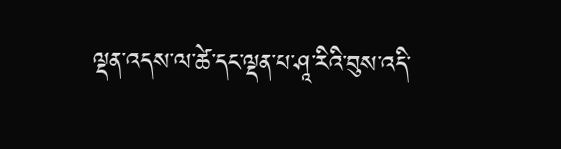ལྡན་འདས་ལ་ཚེ་དང་ལྡན་པ་ཤཱ་རིའི་བུས་འདི་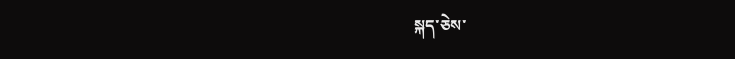སྐད་ཅེས་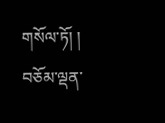གསོལ་ཏོ། ། བཅོམ་ལྡན་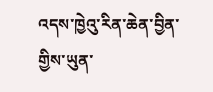འདས་ཁྱེའུ་རིན་ཆེན་བྱིན་གྱིས་ཡུན་